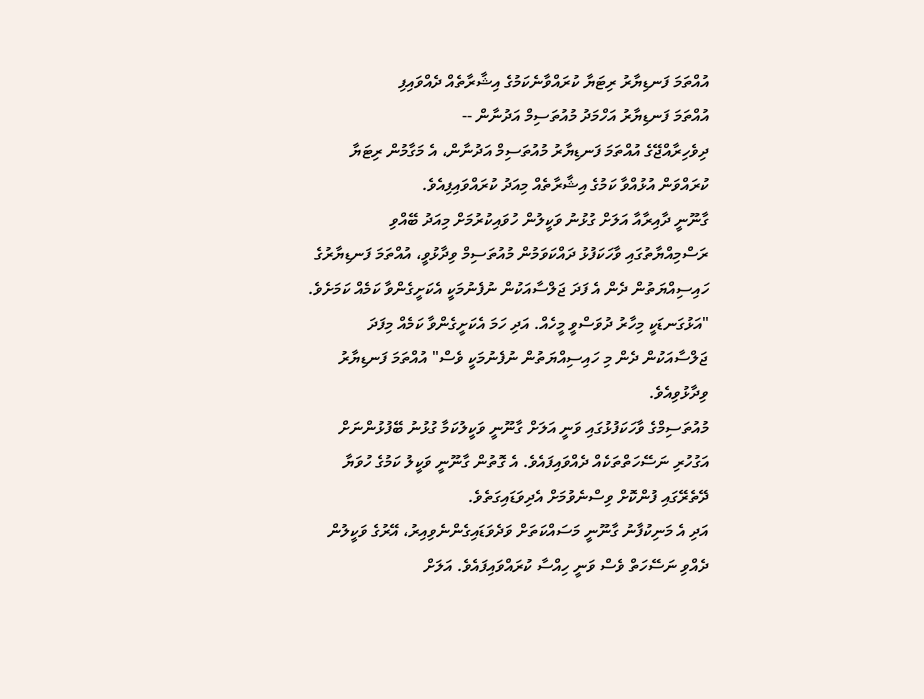އުއްތަމަ ފަނޑިޔާރު ރިޓަޔާ ކުރައްވާނެކަމުގެ އިޝާރާތެއް ދެއްވައިފި
އުއްތަމަ ފަނޑިޔާރު އަހްމަދު މުއުތަސިމް އަދުނާން --
ދިވެހިރާއްޖޭގެ އުއްތަމަ ފަނޑިޔާރު މުއުތަސިމް އަދުނާން، އެ މަގާމުން ރިޓަޔާ ކުރައްވަން އުޅުއްވާ ކަމުގެ އިޝާރާތެއް މިއަދު ކުރައްވައިފިއެވެ.
ގާނޫނީ ދާއިރާއާ އަލަށް ގުޅުނު ވަކީލުން ހުވައިކުރުމަށް މިއަދު ބޭއްވި ރަސްމިއްޔާތުގައި ވާހަކަފުޅު ދައްކަވަމުން މުއުތަސިމް ވިދާޅުވީ، އުއްތަމަ ފަނޑިޔާރުގެ ހައިސިއްޔަތުން ދެން އެ ފަދަ ޖަލްސާއަކުން ނުފެނުމަކީ އެކަށީގެންވާ ކަމެއް ކަމަށެވެ.
"އަޅުގަނޑަކީ މިހާރު ދުވަސްވީ މީހެއް. އަދި ހަމަ އެކަށީގެންވާ ކަމެއް މިފަދަ ޖަލްސާއަކުން ދެން މި ހައިސިއްޔަތުން ނުފެނުމަކީ ވެސް" އުއްތަމަ ފަނޑިޔާރު ވިދާޅުވިއެވެ.
މުއުތަސިމްގެ ވާހަކަފުޅުގައި ވަނީ އަލަށް ގާނޫނީ ވަކީލުކަމާ ގުޅުނު ބޭފުޅުންނަށް އަގުހުރި ނަސޭހަތްތަކެއް ދެއްވައިފައެވެ. އެ ގޮތުން ގާނޫނީ ވަކީލު ކަމުގެ ހުވަޔާ ދޭތެރޭގައި ފުންކޮށް ވިސްނެވުމަށް އެދިވަޑައިގަތެވެ.
އަދި އެ މަނިކުފާނު ގާނޫނީ މަސައްކަތަށް ވަދެވަޑައިގެންނެވިއިރު، އޭރުގެ ވަކީލުން ދެއްވި ނަސޭހަތް ވެސް ވަނީ ހިއްސާ ކުރައްވައިފައެވެ. އަލަށް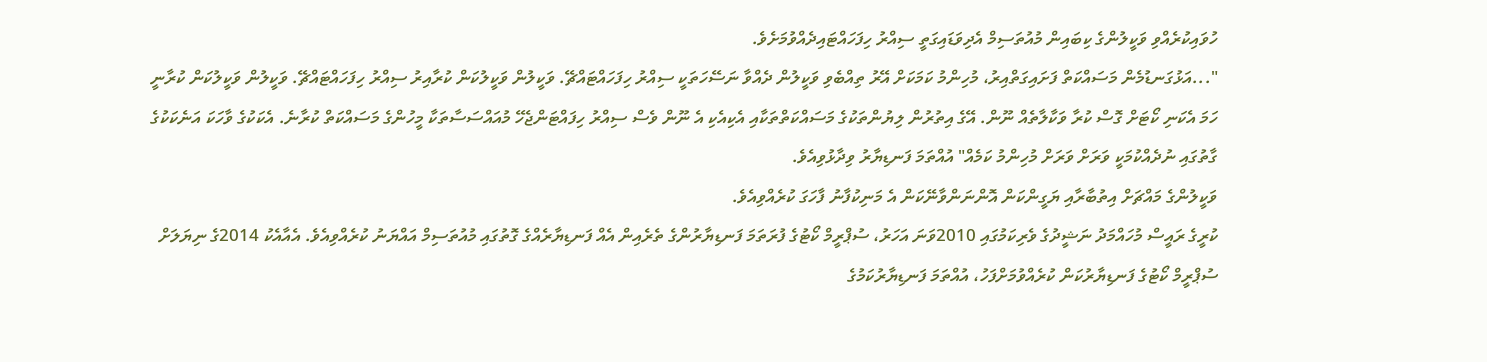ހުވައިކުރެއްވި ވަކީލުންގެ ކިބައިން މުއުތަސިމް އެދިވަޑައިގަތީ ސިއްރު ހިފަހައްޓައިދެއްވުމަށެވެ.
"...އަޅުގަނޑުމެން މަސައްކަތް ފަށައިގަތްއިރު، މުހިންމު ކަމަކަށް އޭރު ތިއްބެވި ވަކީލުން ދެއްވާ ނަސޭހަތަކީ ސިއްރު ހިފަހައްޓައްޗޭ. ވަކީލުން ވަކީލުކަން ކުރާއިރު ސިއްރު ހިފަހައްޓައްޗޭ. ވަކީލުން ވަކީލުކަން ކުރާނީ ހަމަ އެކަނި ކޯޓަށް ގޮސް ކުރާ ވަކާލާތެއް ނޫން. އޭގެ އިތުރުން ލިޔުންތަކުގެ މަސައްކަތްތަކާއި އެކިއެކި އެ ނޫން ވެސް ސިއްރު ހިފައްޓަންޖެހޭ މުއައްސަސާތަކާ މީހުންގެ މަސައްކަތް ކުރާނެ. އެކަކުގެ ވާހަކަ އަނެކަކުގެ ގާތުގައި ނުދެއްކުމަކީ ވަރަށް ވަރަށް މުހިންމު ކަމެއް" އުއްތަމަ ފަނޑިޔާރު ވިދާޅުވިއެވެ.
ވަކީލުންގެ މައްޗަށް އިތުބާރާއި ޔަގީންކަން އޮންނަންވާނޭކަން އެ މަނިކުފާނު ފާހަގަ ކުރެއްވިއެވެ.
ކުރީގެ ރައީސް މުހައްމަދު ނަޝީދުގެ ވެރިކަމުގައި 2010ވަނަ އަހަރު، ސުޕްރީމް ކޯޓުގެ ފުރަތަމަ ފަނޑިޔާރުންގެ ތެރެއިން އެއް ފަނޑިޔާރެއްގެ ގޮތުގައި މުއުތަސިމް އައްޔަނު ކުރެއްވިއެވެ. އެއާއެކު 2014ގެ ނިޔަލަށް ސުޕްރީމް ކޯޓުގެ ފަނޑިޔާރުކަން ކުރެއްވުމަށްފަހު، އުއްތަމަ ފަނޑިޔާރުކަމުގެ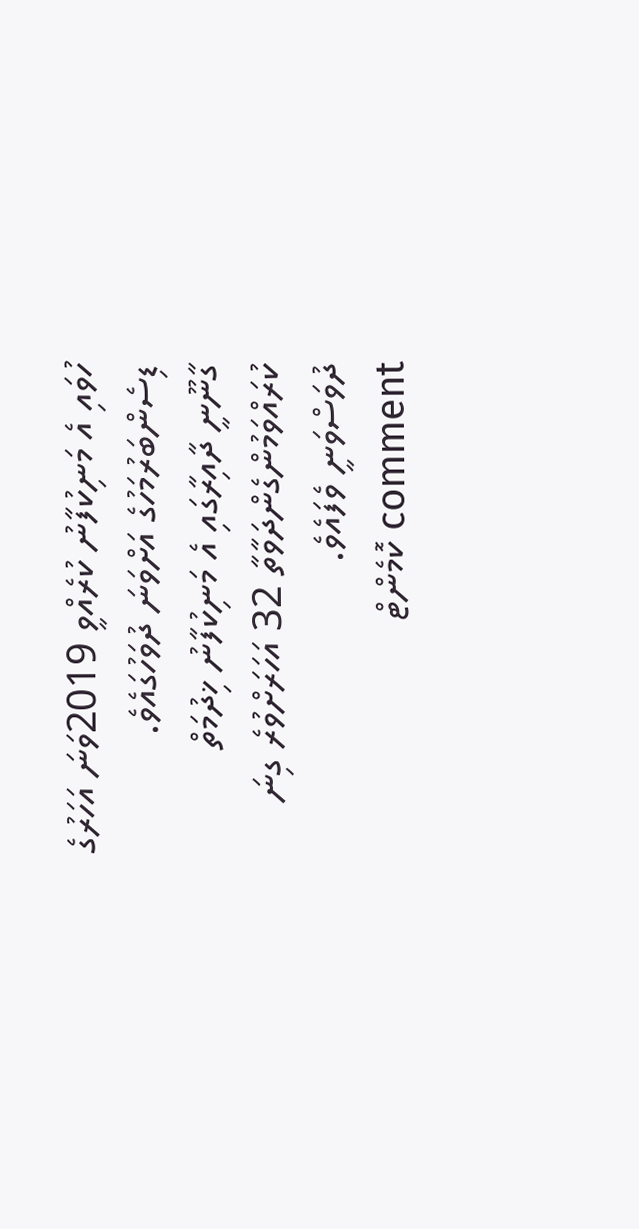ހުވައި އެ މަނިކުފާނު ކުރެއްވީ 2019ވަނަ އަހަރުގެ ޑިސެންބަރުމަހުގެ އަށްވަނަ ދުވަހުގައެވެ.
ގާނޫނީ ދާއިރާގައި އެ މަނިކުފާނު ޚިދުމަތް ކުރައްވަމުންގެންދަވާތާ 32 އަހަރަށްވުރެ ގިނަ ދުވަސްވަނީ ވެފައެވެ.
comment ކޮމެންޓް